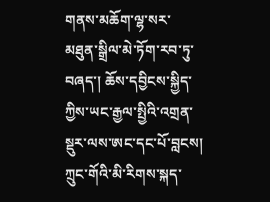གནས་མཆོག་ལྷ་སར་མཐུན་སྒྲིལ་མེ་ཏོག་རབ་ཏུ་བཞད་། ཆོས་དབྱིངས་སྐྱིད་ཀྱིས་ཡང་རྒྱལ་སྤྱིའི་འགྲན་སྡུར་ལས་ཨང་དང་པོ་བླངས། ཀྲུང་གོའི་མི་རིགས་སྐད་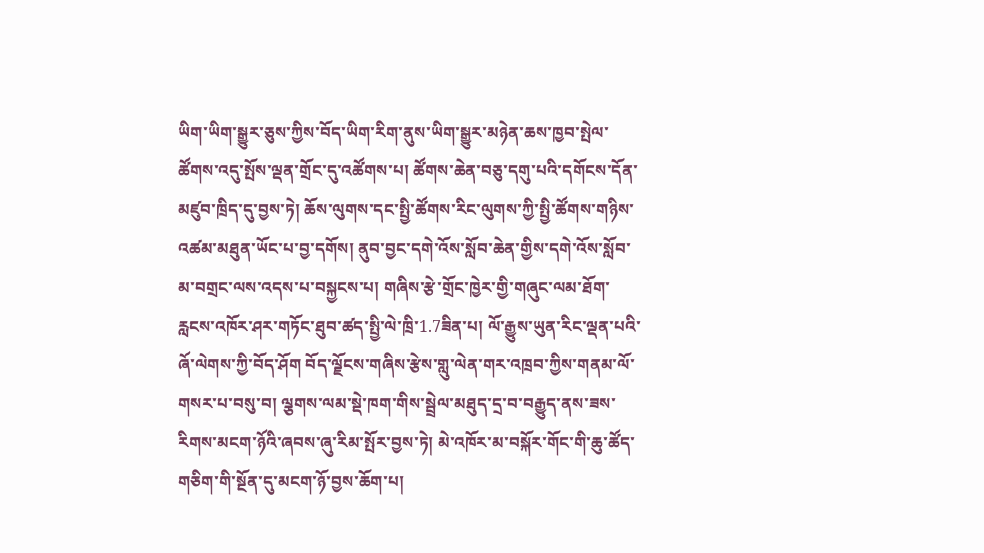ཡིག་ཡིག་སྒྱུར་ཅུས་ཀྱིས་བོད་ཡིག་རིག་ནུས་ཡིག་སྒྱུར་མཉེན་ཆས་ཁྱབ་སྤེལ་ཚོགས་འདུ་སྤོས་ལྡན་གྲོང་དུ་འཚོགས་པ། ཚོགས་ཆེན་བཅུ་དགུ་པའི་དགོངས་དོན་མཛུབ་ཁྲིད་དུ་བྱས་ཏེ། ཆོས་ལུགས་དང་སྤྱི་ཚོགས་རིང་ལུགས་ཀྱི་སྤྱི་ཚོགས་གཉིས་འཚམ་མཐུན་ཡོང་པ་བྱ་དགོས། ནུབ་བྱང་དགེ་འོས་སློབ་ཆེན་གྱིས་དགེ་འོས་སློབ་མ་བགྲང་ལས་འདས་པ་བསྐྱངས་པ། གཞིས་རྩེ་གྲོང་ཁྱེར་གྱི་གཞུང་ལམ་ཐོག་རླངས་འཁོར་ཤར་གཏོང་ཐུབ་ཚད་སྤྱི་ལེ་ཁྲི་1.7ཟིན་པ། ལོ་རྒྱུས་ཡུན་རིང་ལྡན་པའི་ཞོ་ལེགས་ཀྱི་བོད་ཤོག བོད་ལྗོངས་གཞིས་རྩེས་གླུ་ལེན་གར་འཁྲབ་ཀྱིས་གནམ་ལོ་གསར་པ་བསུ་བ། ལྕགས་ལམ་སྡེ་ཁག་གིས་སྦྲེལ་མཐུད་དྲ་བ་བརྒྱུད་ནས་ཟས་རིགས་མངག་ཉོའི་ཞབས་ཞུ་རིམ་སྤོར་བྱས་ཏེ། མེ་འཁོར་མ་བསྐོར་གོང་གི་ཆུ་ཚོད་གཅིག་གི་སྔོན་དུ་མངག་ཉོ་བྱས་ཆོག་པ།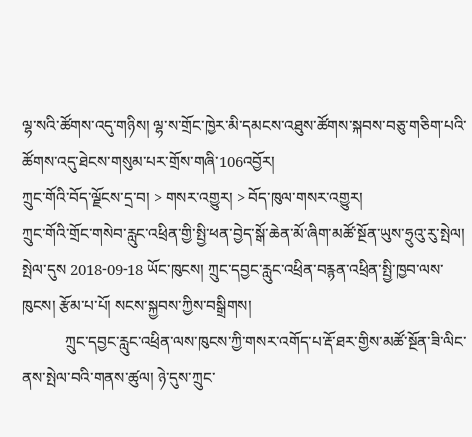ལྷ་སའི་ཚོགས་འདུ་གཉིས། ལྷ་ས་གྲོང་ཁྱེར་མི་དམངས་འཐུས་ཚོགས་སྐབས་བཅུ་གཅིག་པའི་ཚོགས་འདུ་ཐེངས་གསུམ་པར་གྲོས་གཞི་106འབྱོར།
ཀྲུང་གོའི་བོད་ལྗོངས་དྲ་བ། > གསར་འགྱུར། > བོད་ཁུལ་གསར་འགྱུར།
ཀྲུང་གོའི་གྲོང་གསེབ་རླུང་འཕྲིན་གྱི་སྤྱི་ཕན་བྱེད་སྒོ་ཆེན་མོ་ཞིག་མཚོ་སྔོན་ཡུས་ཧྲུའུ་རུ་སྤེལ།
སྤེལ་དུས 2018-09-18 ཡོང་ཁུངས། ཀྲུང་དབྱང་རླུང་འཕྲིན་བརྙན་འཕྲིན་སྤྱི་ཁྱབ་ལས་ཁུངས། རྩོམ་པ་པོ། སངས་སྐྱབས་ཀྱིས་བསྒྲིགས།
           ཀྲུང་དབྱང་རླུང་འཕྲིན་ལས་ཁུངས་ཀྱི་གསར་འགོད་པ་རྡོ་ཐར་གྱིས་མཚོ་སྔོན་ཟི་ལིང་ནས་སྤེལ་བའི་གནས་ཚུལ། ཉེ་དུས་ཀྲུང་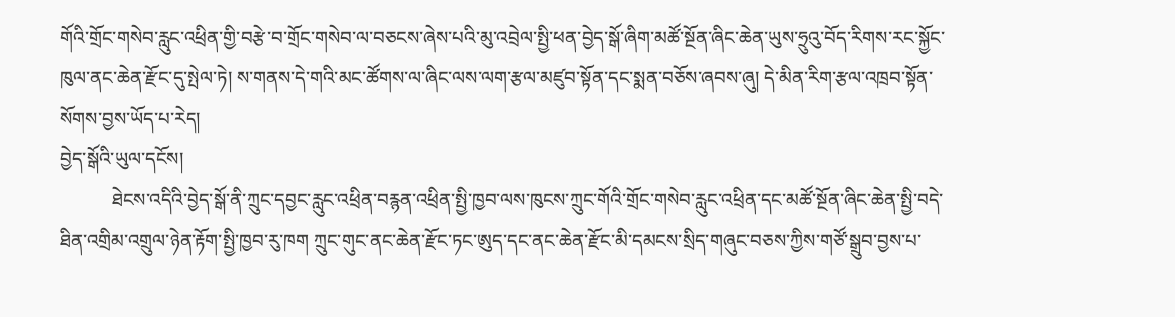གོའི་གྲོང་གསེབ་རླུང་འཕྲིན་གྱི་བརྩེ་བ་གྲོང་གསེབ་ལ་བཅངས་ཞེས་པའི་མུ་འབྲེལ་སྤྱི་ཕན་བྱེད་སྒོ་ཞིག་མཚོ་སྔོན་ཞིང་ཆེན་ཡུས་ཧྲུའུ་བོད་རིགས་རང་སྐྱོང་ཁུལ་ནང་ཆེན་རྫོང་དུ་སྤེལ་ཏེ། ས་གནས་དེ་གའི་མང་ཚོགས་ལ་ཞིང་ལས་ལག་རྩལ་མཛུབ་སྟོན་དང་སྨན་བཅོས་ཞབས་ཞུ། དེ་མིན་རིག་རྩལ་འཁྲབ་སྟོན་སོགས་བྱས་ཡོད་པ་རེད།
བྱེད་སྒོའི་ཡུལ་དངོས།
           ཐེངས་འདིའི་བྱེད་སྒོ་ནི་ཀྲུང་དབྱང་རླུང་འཕྲིན་བརྙན་འཕྲིན་སྤྱི་ཁྱབ་ལས་ཁུངས་ཀྲུང་གོའི་གྲོང་གསེབ་རླུང་འཕྲིན་དང་མཚོ་སྔོན་ཞིང་ཆེན་སྤྱི་བདེ་ཐིན་འགྲིམ་འགྲུལ་ཉེན་རྟོག་སྤྱི་ཁྱབ་རུ་ཁག ཀྲུང་གུང་ནང་ཆེན་རྫོང་ཏང་ཨུད་དང་ནང་ཆེན་རྫོང་མི་དམངས་སྲིད་གཞུང་བཅས་ཀྱིས་གཙོ་སྒྲུབ་བྱས་པ་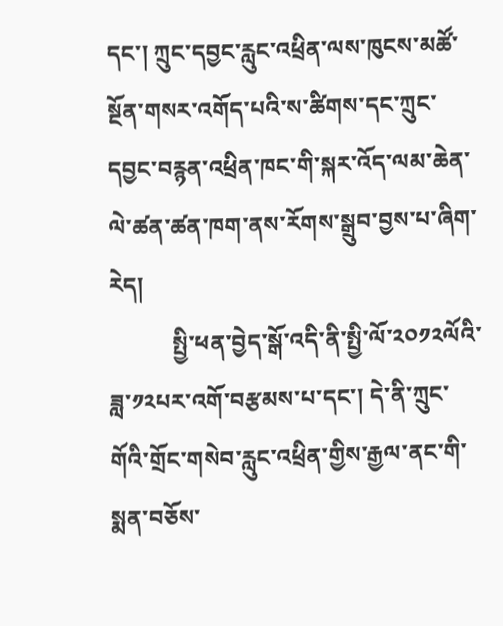དང་། ཀྲུང་དབྱང་རླུང་འཕྲིན་ལས་ཁུངས་མཚོ་སྔོན་གསར་འགོད་པའི་ས་ཚིགས་དང་ཀྲུང་དབྱང་བརྙན་འཕྲིན་ཁང་གི་སྐར་འོད་ལམ་ཆེན་ལེ་ཚན་ཚན་ཁག་ནས་རོགས་སྒྲུབ་བྱས་པ་ཞིག་རེད།
           སྤྱི་ཕན་བྱེད་སྒོ་འདི་ནི་སྤྱི་ལོ་༢༠༡༢ལོའི་ཟླ་༡༢པར་འགོ་བརྩམས་པ་དང་། དེ་ནི་ཀྲུང་གོའི་གྲོང་གསེབ་རླུང་འཕྲིན་གྱིས་རྒྱལ་ནང་གི་སྨན་བཅོས་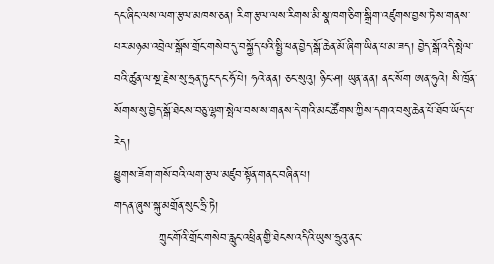དང་ཞིང་ལས་ལག་རྩལ་མཁས་ཅན། རིག་རྩལ་ལས་རིགས་མི་སྣ་ཁག་ཅིག་སྒྲིག་འཛུགས་བྱས་ཏེ་ས་གནས་པར་མཉམ་འབྲེལ་སྒོས་གྲོང་གསེབ་དུ་བསྐྱོད་པའི་སྤྱི་ཕན་བྱེད་སྒོ་ཆེན་མོ་ཞིག་ཡིན་པ་མ་ཟད། བྱེད་སྒོ་འདི་སྤེལ་བའི་ཚུན་ལ་སྔ་རྗེས་སུ་ཧྲན་ཏུང་དང་ཧོ་པེ། ཧའེ་ནན། ཅང་སུའུ། ཉིང་ཤ། ཡུན་ནན། ནང་སོག ཨན་ཧུའེ། སི་ཁྲོན་སོགས་སུ་བྱེད་སྒོ་ཐེངས་བཅུ་ལྷག་སྤེལ་བས་ས་གནས་དེ་གའི་མང་ཚོགས་ཀྱིས་དགའ་བསུ་ཆེན་པོ་ཐོབ་ཡོད་པ་རེད།
ཕྱུགས་ཟོག་གསོ་བའི་ལག་རྩལ་མཛུབ་སྟོན་གནང་བཞིན་པ།
གདན་ཞུས་སྐུ་མགྲོན་སུང་ཧྲི་ཏེ།
           ཀྲུང་གོའི་གྲོང་གསེབ་རླུང་འཕྲིན་གྱི་ཐེངས་འདིའི་ཡུས་ཧྲུའུ་ནང་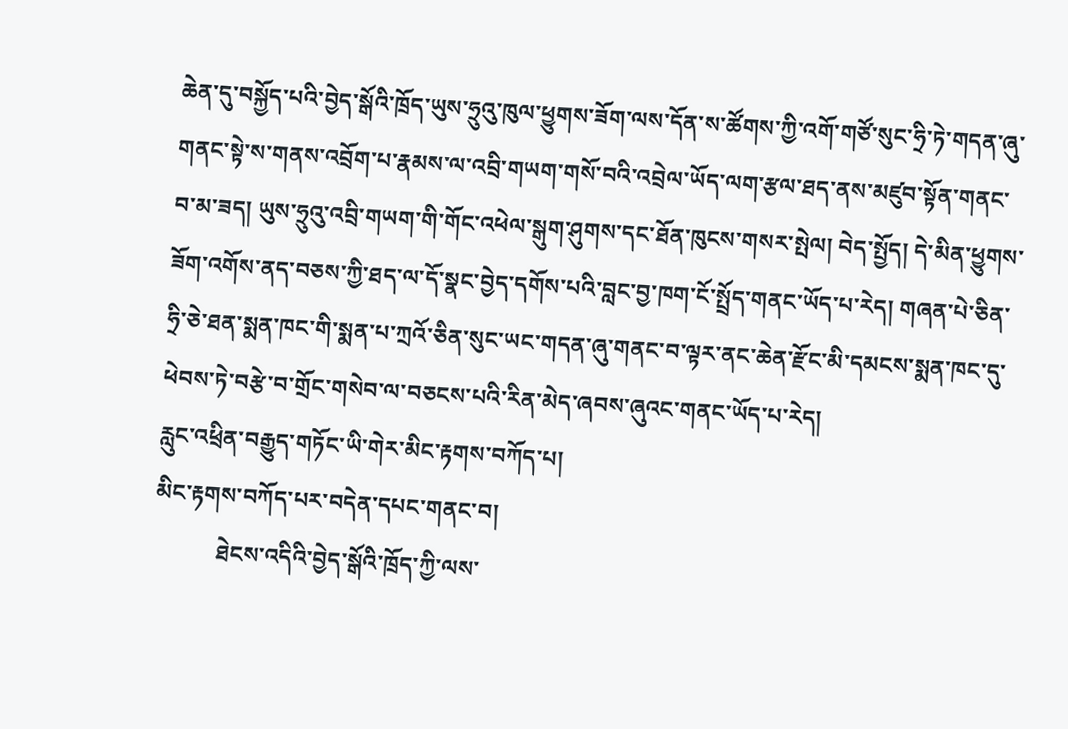ཆེན་དུ་བསྐྱོད་པའི་བྱེད་སྒོའི་ཁྲོད་ཡུས་ཧྲུའུ་ཁུལ་ཕྱུགས་ཟོག་ལས་དོན་ས་ཚོགས་ཀྱི་འགོ་གཙོ་སུང་ཧྲི་ཏེ་གདན་ཞུ་གནང་སྟེ་ས་གནས་འབྲོག་པ་རྣམས་ལ་འབྲི་གཡག་གསོ་བའི་འབྲེལ་ཡོད་ལག་རྩལ་ཐད་ནས་མཛུབ་སྟོན་གནང་བ་མ་ཟད། ཡུས་ཧྲུའུ་འབྲི་གཡག་གི་གོང་འཕེལ་སྒུག་ཤུགས་དང་ཐོན་ཁུངས་གསར་སྤེལ། བེད་སྤྱོད། དེ་མིན་ཕྱུགས་ཟོག་འགོས་ནད་བཅས་ཀྱི་ཐད་ལ་དོ་སྣང་བྱེད་དགོས་པའི་བླང་བྱ་ཁག་ངོ་སྤྲོད་གནང་ཡོད་པ་རེད། གཞན་པེ་ཅིན་ཧྲི་ཅེ་ཐན་སྨན་ཁང་གི་སྨན་པ་ཀྲའོ་ཅིན་སུང་ཡང་གདན་ཞུ་གནང་བ་ལྟར་ནང་ཆེན་རྫོང་མི་དམངས་སྨན་ཁང་དུ་ཕེབས་ཏེ་བརྩེ་བ་གྲོང་གསེབ་ལ་བཅངས་པའི་རིན་མེད་ཞབས་ཞུའང་གནང་ཡོད་པ་རེད།
རླུང་འཕྲིན་བརྒྱུད་གཏོང་ཡི་གེར་མིང་རྟགས་བཀོད་པ།
མིང་རྟགས་བཀོད་པར་བདེན་དཔང་གནང་བ།
           ཐེངས་འདིའི་བྱེད་སྒོའི་ཁྲོད་ཀྱི་ལས་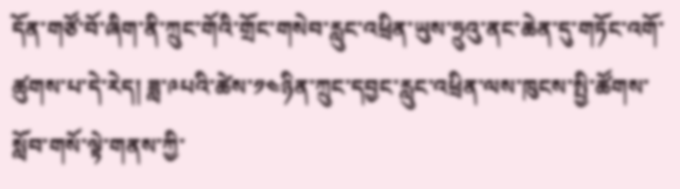དོན་གཙོ་བོ་ཞིག་ནི་ཀྲུང་གོའི་གྲོང་གསེབ་རླུང་འཕྲིན་ཡུས་ཧྲུའུ་ནང་ཆེན་དུ་གཏོང་འགོ་ཚུགས་པ་དེ་རེད། ཟླ་༩པའི་ཚེས་༡༤ཉིན་ཀྲུང་དབྱང་རླུང་འཕྲིན་ལས་ཁུངས་སྤྱི་ཚོགས་སློབ་གསོ་ལྟེ་གནས་ཀྱི་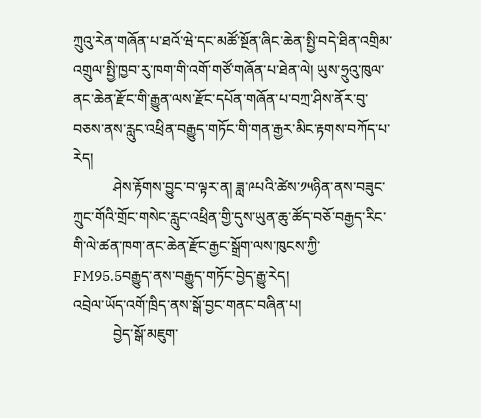ཀྲུའུ་རེན་གཞོན་པ་ཐའོ་ཝེ་དང་མཚོ་སྔོན་ཞིང་ཆེན་སྤྱི་བདེ་ཐིན་འགྲིམ་འགྲུལ་སྤྱི་ཁྱབ་རུ་ཁག་གི་འགོ་གཙོ་གཞོན་པ་ཐེན་ལེ། ཡུས་ཧྲུའུ་ཁུལ་ནང་ཆེན་རྫོང་གི་རྒྱུན་ལས་རྫོང་དཔོན་གཞོན་པ་བཀྲ་ཤིས་ནོར་བུ་བཅས་ནས་རླུང་འཕྲིན་བརྒྱུད་གཏོང་གི་གན་རྒྱར་མིང་རྟགས་བཀོད་པ་རེད།
           ཤེས་རྟོགས་བྱུང་བ་ལྟར་ན། ཟླ་༩པའི་ཚེས་༡༥ཉིན་ནས་བཟུང་ཀྲུང་གོའི་གྲོང་གསེང་རླུང་འཕྲིན་གྱི་དུས་ཡུན་ཆུ་ཚོད་བཅོ་བརྒྱད་རིང་གི་ལེ་ཚན་ཁག་ནང་ཆེན་རྫོང་རྒྱང་སྒྲོག་ལས་ཁུངས་ཀྱི་FM95.5བརྒྱུད་ནས་བརྒྱུད་གཏོང་བྱེད་རྒྱུ་རེད།
འབྲེལ་ཡོད་འགོ་ཁྲིད་ནས་སྒོ་བྱང་གནང་བཞིན་པ།
           བྱེད་སྒོ་མཇུག་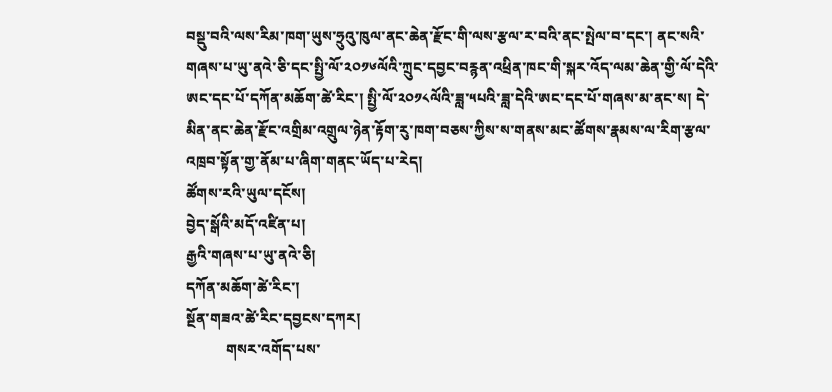བསྡུ་བའི་ལས་རིམ་ཁག་ཡུས་ཧྲུའུ་ཁུལ་ནང་ཆེན་རྫོང་གི་ལས་རྩལ་ར་བའི་ནང་སྤེལ་བ་དང་། ནང་སའི་གཞས་པ་ཡུ་ནའེ་ཅི་དང་སྤྱི་ལོ་༢༠༡༦ལོའི་ཀྲུང་དབྱང་བརྙན་འཕྲིན་ཁང་གི་སྐར་འོད་ལམ་ཆེན་གྱི་ལོ་དེའི་ཨང་དང་པོ་དཀོན་མཆོག་ཚེ་རིང་། སྤྱི་ལོ་༢༠༡༨ལོའི་ཟླ་༥པའི་ཟླ་དེའི་ཨང་དང་པོ་གཞས་མ་ནང་ས། དེ་མིན་ནང་ཆེན་རྫོང་འགྲིམ་འགྲུལ་ཉེན་རྟོག་རུ་ཁག་བཅས་ཀྱིས་ས་གནས་མང་ཚོགས་རྣམས་ལ་རིག་རྩལ་འཁྲབ་སྟོན་གྱ་ནོམ་པ་ཞིག་གནང་ཡོད་པ་རེད།
ཚོགས་རའི་ཡུལ་དངོས།
བྱེད་སྒོའི་མདོ་འཛིན་པ།
རྒྱའི་གཞས་པ་ཡུ་ནའེ་ཅི།
དཀོན་མཆོག་ཚེ་རིང་།
སྔོན་གཟའ་ཚེ་རིང་དབྱངས་དཀར།
           གསར་འགོད་པས་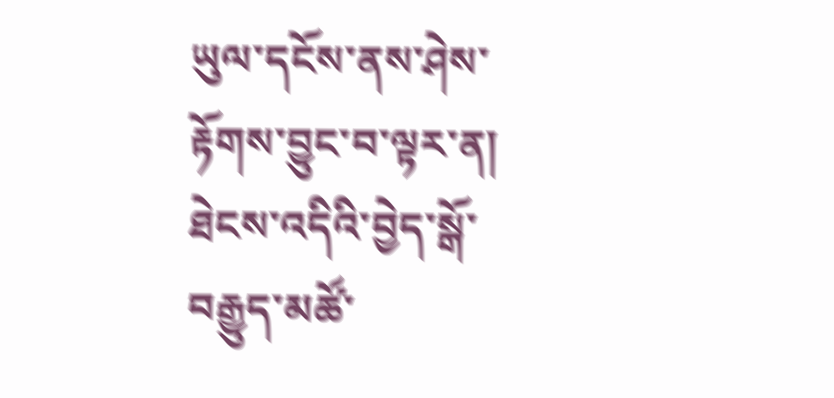ཡུལ་དངོས་ནས་ཤེས་རྟོགས་བྱུང་བ་ལྟར་ན། ཐེངས་འདིའི་བྱེད་སྒོ་བརྒྱུད་མཚོ་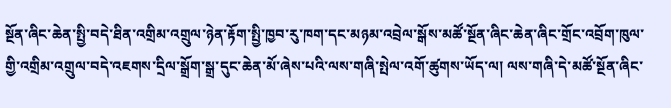སྔོན་ཞིང་ཆེན་སྤྱི་བདེ་ཐིན་འགྲིམ་འགྲུལ་ཉེན་རྟོག་སྤྱི་ཁྱབ་རུ་ཁག་དང་མཉམ་འབྲེལ་སྒོས་མཚོ་སྔོན་ཞིང་ཆེན་ཞིང་གྲོང་འབྲོག་ཁུལ་གྱི་འགྲིམ་འགྲུལ་བདེ་འཇགས་དྲིལ་སྒྲོག་སྒྲ་དུང་ཆེན་མོ་ཞེས་པའི་ལས་གཞི་སྤེལ་འགོ་ཚུགས་ཡོད་ལ། ལས་གཞི་དེ་མཚོ་སྔོན་ཞིང་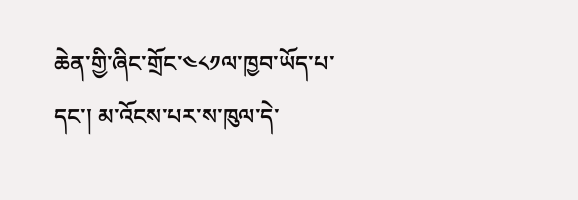ཆེན་གྱི་ཞིང་གྲོང་༤༨༡ལ་ཁྱབ་ཡོད་པ་དང་། མ་འོངས་པར་ས་ཁུལ་དེ་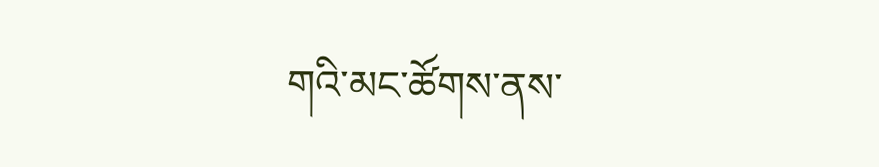གའི་མང་ཚོགས་ནས་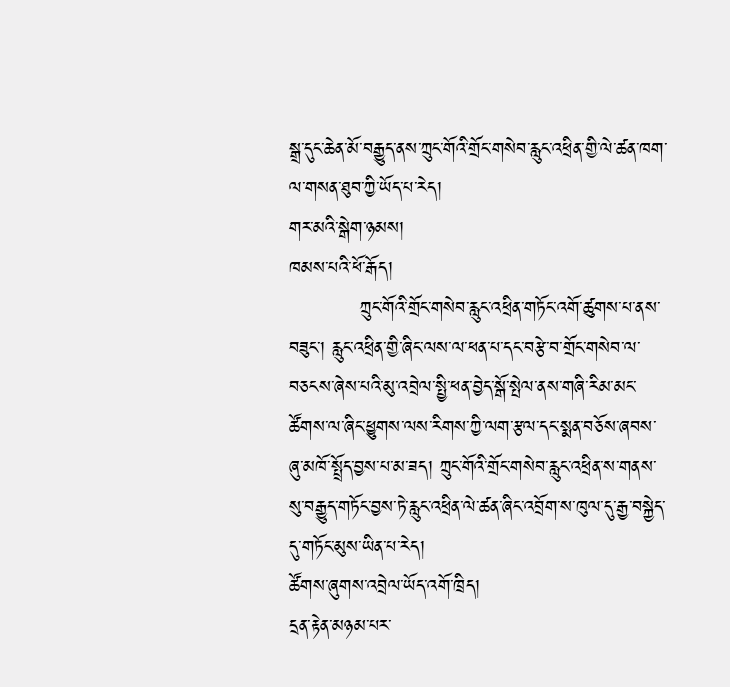སྒྲ་དུང་ཆེན་མོ་བརྒྱུད་ནས་ཀྲུང་གོའི་གྲོང་གསེབ་རླུང་འཕྲིན་གྱི་ལེ་ཚན་ཁག་ལ་གསན་ཐུབ་ཀྱི་ཡོད་པ་རེད།
གར་མའི་སྒེག་ཉམས།
ཁམས་པའི་ཕོ་རྒོད།
           ཀྲུང་གོའི་གྲོང་གསེབ་རླུང་འཕྲིན་གཏོང་འགོ་ཚུགས་པ་ནས་བཟུང་། རླུང་འཕྲིན་གྱི་ཞིང་ལས་ལ་ཕན་པ་དང་བརྩེ་བ་གྲོང་གསེབ་ལ་བཅངས་ཞེས་པའི་མུ་འབྲེལ་སྤྱི་ཕན་བྱེད་སྒོ་སྤེལ་ནས་གཞི་རིམ་མང་ཚོགས་ལ་ཞིང་ཕྱུགས་ལས་རིགས་ཀྱི་ལག་རྩལ་དང་སྨན་བཅོས་ཞབས་ཞུ་མཁོ་སྤྲོད་བྱས་པ་མ་ཟད། ཀྲུང་གོའི་གྲོང་གསེབ་རླུང་འཕྲིན་ས་གནས་སུ་བརྒྱུད་གཏོང་བྱས་ཏེ་རླུང་འཕྲིན་ལེ་ཚན་ཞིང་འབྲོག་ས་ཁུལ་དུ་རྒྱ་བསྐྱེད་དུ་གཏོང་མུས་ཡིན་པ་རེད།
ཚོགས་ཞུགས་འབྲེལ་ཡོད་འགོ་ཁྲིད།
དྲན་རྟེན་མཉམ་པར་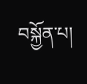བསྐྱོན་པ།